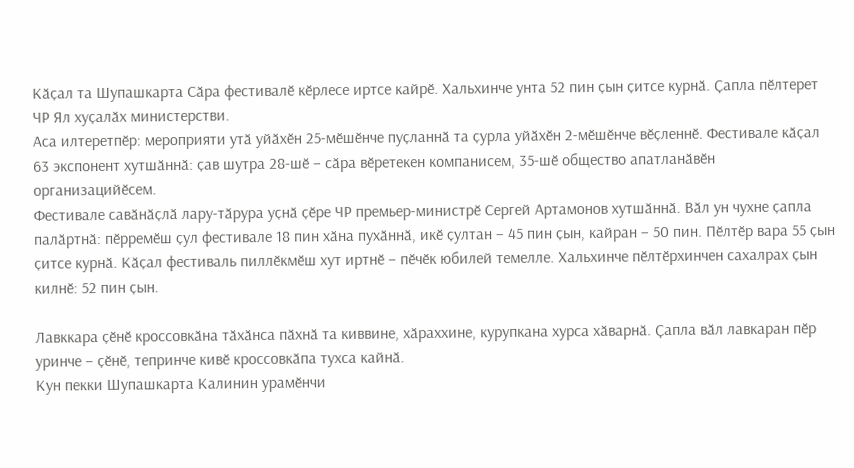Кӑҫал та Шупашкарта Сӑра фестивалӗ кӗрлесе иртсе кайрӗ. Хальхинче унта 52 пин ҫын ҫитсе курнӑ. Ҫапла пӗлтерет ЧР Ял хуҫалӑх министерстви.
Аса илтеретпӗр: мероприяти утӑ уйӑхӗн 25-мӗшӗнче пуҫланнӑ та ҫурла уйӑхӗн 2-мӗшӗнче вӗҫленнӗ. Фестивале кӑҫал 63 экспонент хутшӑннӑ: ҫав шутра 28-шӗ – сӑра вӗретекен компанисем, 35-шӗ общество апатланӑвӗн организацийӗсем.
Фестивале савӑнӑҫлӑ лару-тӑрура уҫнӑ ҫӗре ЧР премьер-министрӗ Сергей Артамонов хутшӑннӑ. Вӑл ун чухне ҫапла палӑртнӑ: пӗрремӗш ҫул фестивале 18 пин хӑна пухӑннӑ, икӗ ҫултан – 45 пин ҫын, кайран – 50 пин. Пӗлтӗр вара 55 ҫын ҫитсе курнӑ. Кӑҫал фестиваль пиллӗкмӗш хут иртнӗ – пӗчӗк юбилей темелле. Хальхинче пӗлтӗрхинчен сахалрах ҫын килнӗ: 52 пин ҫын.

Лавккара ҫӗнӗ кроссовкӑна тӑхӑнса пӑхнӑ та киввине, хӑраххине, курупкана хурса хӑварнӑ. Ҫапла вӑл лавкаран пӗр уринче – ҫӗнӗ, тепринче кивӗ кроссовкӑпа тухса кайнӑ.
Кун пекки Шупашкарта Калинин урамӗнчи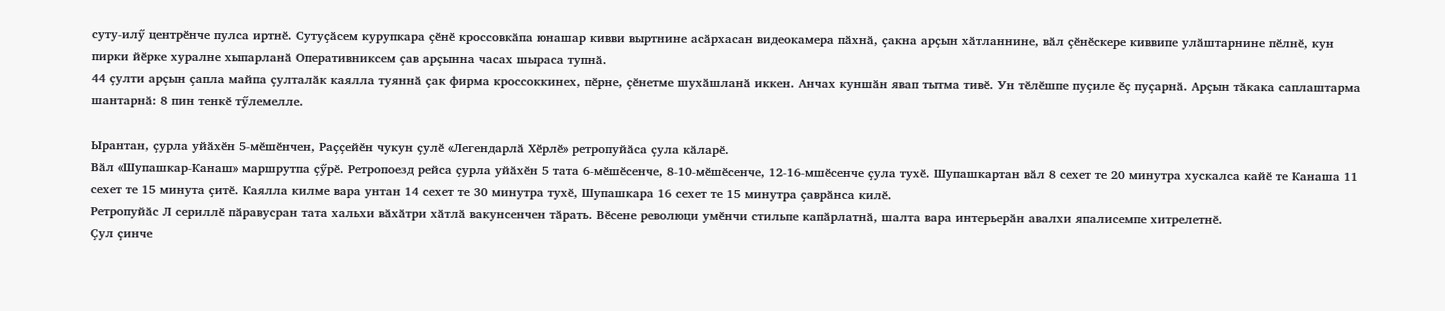суту-илӳ центрӗнче пулса иртнӗ. Сутуҫӑсем курупкара ҫӗнӗ кроссовкӑпа юнашар кивви выртнине асӑрхасан видеокамера пӑхнӑ, ҫакна арҫын хӑтланнине, вӑл ҫӗнӗскере киввипе улӑштарнине пӗлнӗ, кун пирки йӗрке хуралне хыпарланӑ Оперативниксем ҫав арҫынна часах шыраса тупнӑ.
44 ҫулти арҫын ҫапла майпа ҫулталӑк каялла туяннӑ ҫак фирма кроссоккинех, пӗрне, ҫӗнетме шухӑшланӑ иккен. Анчах куншӑн явап тытма тивӗ. Ун тӗлӗшпе пуҫиле ӗҫ пуҫарнӑ. Арҫын тӑкака саплаштарма шантарнӑ: 8 пин тенкӗ тӳлемелле.

Ырантан, ҫурла уйӑхӗн 5-мӗшӗнчен, Раҫҫейӗн чукун ҫулӗ «Легендарлӑ Хӗрлӗ» ретропуйӑса ҫула кӑларӗ.
Вӑл «Шупашкар-Канаш» маршрутпа ҫӳрӗ. Ретропоезд рейса ҫурла уйӑхӗн 5 тата 6-мӗшӗсенче, 8-10-мӗшӗсенче, 12-16-мшӗсенче ҫула тухӗ. Шупашкартан вӑл 8 сехет те 20 минутра хускалса кайӗ те Канаша 11 сехет те 15 минута ҫитӗ. Каялла килме вара унтан 14 сехет те 30 минутра тухӗ, Шупашкара 16 сехет те 15 минутра ҫаврӑнса килӗ.
Ретропуйӑс Л сериллӗ пӑравусран тата хальхи вӑхӑтри хӑтлӑ вакунсенчен тӑрать. Вӗсене революци умӗнчи стильпе капӑрлатнӑ, шалта вара интерьерӑн авалхи япалисемпе хитрелетнӗ.
Ҫул ҫинче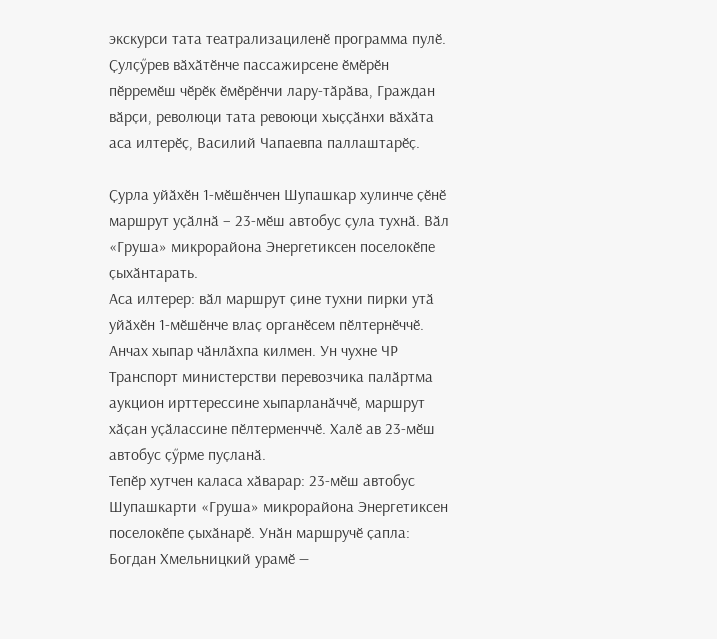экскурси тата театрализациленӗ программа пулӗ. Ҫулҫӳрев вӑхӑтӗнче пассажирсене ӗмӗрӗн пӗрремӗш чӗрӗк ӗмӗрӗнчи лару-тӑрӑва, Граждан вӑрҫи, революци тата ревоюци хыҫҫӑнхи вӑхӑта аса илтерӗҫ, Василий Чапаевпа паллаштарӗҫ.

Ҫурла уйӑхӗн 1-мӗшӗнчен Шупашкар хулинче ҫӗнӗ маршрут уҫӑлнӑ – 23-мӗш автобус ҫула тухнӑ. Вӑл «Груша» микрорайона Энергетиксен поселокӗпе ҫыхӑнтарать.
Аса илтерер: вӑл маршрут ҫине тухни пирки утӑ уйӑхӗн 1-мӗшӗнче влаҫ органӗсем пӗлтернӗччӗ. Анчах хыпар чӑнлӑхпа килмен. Ун чухне ЧР Транспорт министерстви перевозчика палӑртма аукцион ирттерессине хыпарланӑччӗ, маршрут хӑҫан уҫӑлассине пӗлтерменччӗ. Халӗ ав 23-мӗш автобус ҫӳрме пуҫланӑ.
Тепӗр хутчен каласа хӑварар: 23-мӗш автобус Шупашкарти «Груша» микрорайона Энергетиксен поселокӗпе ҫыхӑнарӗ. Унӑн маршручӗ ҫапла: Богдан Хмельницкий урамӗ —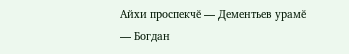Айхи проспекчӗ — Дементьев урамӗ — Богдан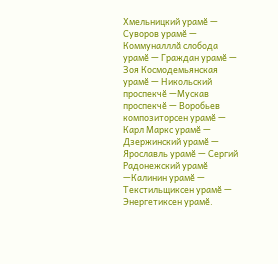Хмельницкий урамӗ — Суворов урамӗ — Коммуналллӑ слобода урамӗ — Граждан урамӗ — Зоя Космодемьянская урамӗ — Никольский проспекчӗ —Мускав проспекчӗ — Воробьев композиторсен урамӗ — Карл Маркс урамӗ — Дзержинский урамӗ — Ярославль урамӗ — Сергий Радонежский урамӗ —Калинин урамӗ — Текстильщиксен урамӗ — Энергетиксен урамӗ.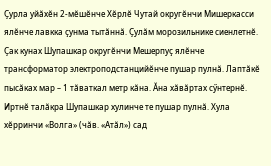Ҫурла уйӑхӗн 2-мӗшӗнче Хӗрлӗ Чутай округӗнчи Мишеркасси ялӗнче лавкка ҫунма тытӑннӑ. Ҫулӑм морозильнике сиенлетнӗ.
Ҫак кунах Шупашкар округӗнчи Мешерпуҫ ялӗнче трансформатор электроподстанцийӗнче пушар пулнӑ. Лаптӑкӗ пысӑках мар – 1 тӑваткал метр кӑна. Ӑна хӑвӑртах сӳнтернӗ.
Иртнӗ талӑкра Шупашкар хулинче те пушар пулнӑ. Хула хӗрринчи «Волга» (чӑв. «Атӑл») сад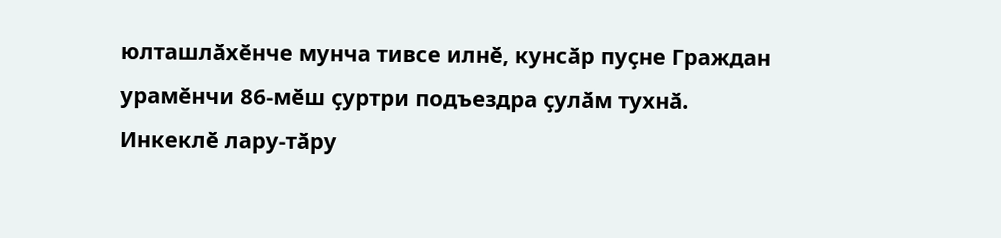юлташлӑхӗнче мунча тивсе илнӗ, кунсӑр пуҫне Граждан урамӗнчи 86-мӗш ҫуртри подъездра ҫулӑм тухнӑ.
Инкеклӗ лару-тӑру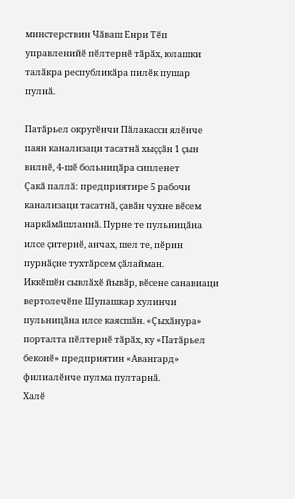минстерствин Чӑваш Енри Тӗп управленийӗ пӗлтернӗ тӑрӑх, юлашки талӑкра республикӑра пилӗк пушар пулнӑ.

Патӑрьел округӗнчи Пӑлакасси ялӗнче паян канализаци тасатнӑ хыҫҫӑн 1 ҫын вилнӗ, 4-шӗ больницӑра сипленет
Ҫакӑ паллӑ: предприятире 5 рабочи канализаци тасатнӑ, ҫавӑн чухне вӗсем наркӑмӑшланнӑ. Пурне те пульницӑна илсе ҫитернӗ, анчах, шел те, пӗрин пурнӑҫне тухтӑрсем ҫӑлайман.
Иккӗшӗн сывлӑхӗ йывӑр, вӗсене санавиаци вертолечӗпе Шупашкар хулинчи пульницӑна илсе каясшӑн. «Ҫыхӑнура» порталта пӗлтернӗ тӑрӑх, ку «Патӑрьел беконӗ» предприятин «Авангард» филиалӗнче пулма пултарнӑ.
Халӗ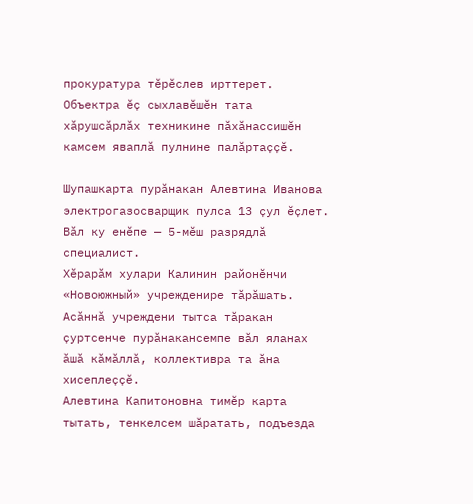прокуратура тӗрӗслев ирттерет. Объектра ӗҫ сыхлавӗшӗн тата хӑрушсӑрлӑх техникине пӑхӑнассишӗн камсем яваплӑ пулнине палӑртаҫҫӗ.

Шупашкарта пурӑнакан Алевтина Иванова электрогазосварщик пулса 13 ҫул ӗҫлет. Вӑл ку енӗпе — 5-мӗш разрядлӑ специалист.
Хӗрарӑм хулари Калинин районӗнчи «Новоюжный» учрежденире тӑрӑшать. Асӑннӑ учреждени тытса тӑракан ҫуртсенче пурӑнакансемпе вӑл яланах ӑшӑ кӑмӑллӑ, коллективра та ӑна хисеплеҫҫӗ.
Алевтина Капитоновна тимӗр карта тытать, тенкелсем шӑратать, подъезда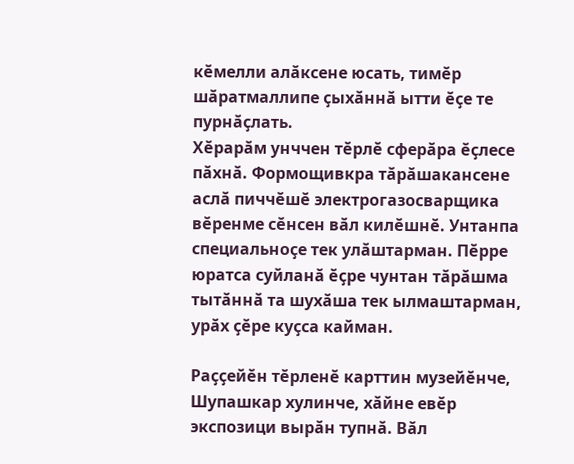кӗмелли алӑксене юсать, тимӗр шӑратмаллипе ҫыхӑннӑ ытти ӗҫе те пурнӑҫлать.
Хӗрарӑм унччен тӗрлӗ сферӑра ӗҫлесе пӑхнӑ. Формощивкра тӑрӑшакансене аслӑ пиччӗшӗ электрогазосварщика вӗренме сӗнсен вӑл килӗшнӗ. Унтанпа специальноҫе тек улӑштарман. Пӗрре юратса суйланӑ ӗҫре чунтан тӑрӑшма тытӑннӑ та шухӑша тек ылмаштарман, урӑх ҫӗре куҫса кайман.

Раҫҫейӗн тӗрленӗ карттин музейӗнче, Шупашкар хулинче, хӑйне евӗр экспозици вырӑн тупнӑ. Вӑл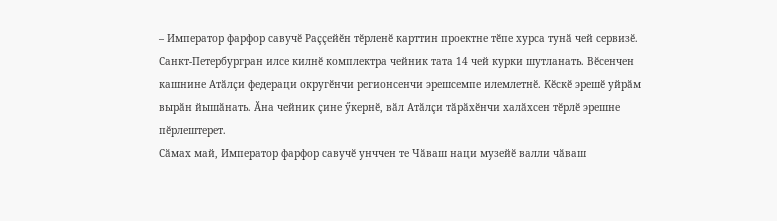– Император фарфор савучӗ Раҫҫейӗн тӗрленӗ карттин проектне тӗпе хурса тунӑ чей сервизӗ.
Санкт-Петербургран илсе килнӗ комплектра чейник тата 14 чей курки шутланать. Вӗсенчен кашнине Атӑлҫи федераци округӗнчи регионсенчи эрешсемпе илемлетнӗ. Кӗскӗ эрешӗ уйрӑм вырӑн йышӑнать. Ӑна чейник ҫине ӳкернӗ, вӑл Атӑлҫи тӑрӑхӗнчи халӑхсен тӗрлӗ эрешне пӗрлештерет.
Сӑмах май, Император фарфор савучӗ унччен те Чӑваш наци музейӗ валли чӑваш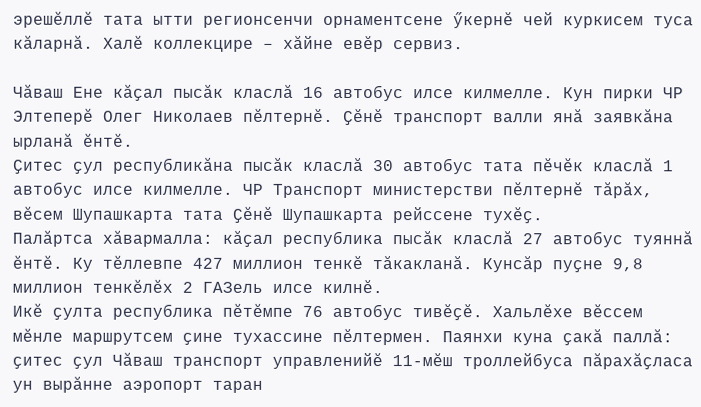эрешӗллӗ тата ытти регионсенчи орнаментсене ӳкернӗ чей куркисем туса кӑларнӑ. Халӗ коллекцире – хӑйне евӗр сервиз.

Чӑваш Ене кӑҫал пысӑк класлӑ 16 автобус илсе килмелле. Кун пирки ЧР Элтеперӗ Олег Николаев пӗлтернӗ. Ҫӗнӗ транспорт валли янӑ заявкӑна ырланӑ ӗнтӗ.
Ҫитес ҫул республикӑна пысӑк класлӑ 30 автобус тата пӗчӗк класлӑ 1 автобус илсе килмелле. ЧР Транспорт министерстви пӗлтернӗ тӑрӑх, вӗсем Шупашкарта тата Ҫӗнӗ Шупашкарта рейссене тухӗҫ.
Палӑртса хӑвармалла: кӑҫал республика пысӑк класлӑ 27 автобус туяннӑ ӗнтӗ. Ку тӗллевпе 427 миллион тенкӗ тӑкакланӑ. Кунсӑр пуҫне 9,8 миллион тенкӗлӗх 2 ГАЗель илсе килнӗ.
Икӗ ҫулта республика пӗтӗмпе 76 автобус тивӗҫӗ. Хальлӗхе вӗссем мӗнле маршрутсем ҫине тухассине пӗлтермен. Паянхи куна ҫакӑ паллӑ: ҫитес ҫул Чӑваш транспорт управленийӗ 11-мӗш троллейбуса пӑрахӑҫласа ун вырӑнне аэропорт таран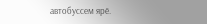автобуссем ярӗ.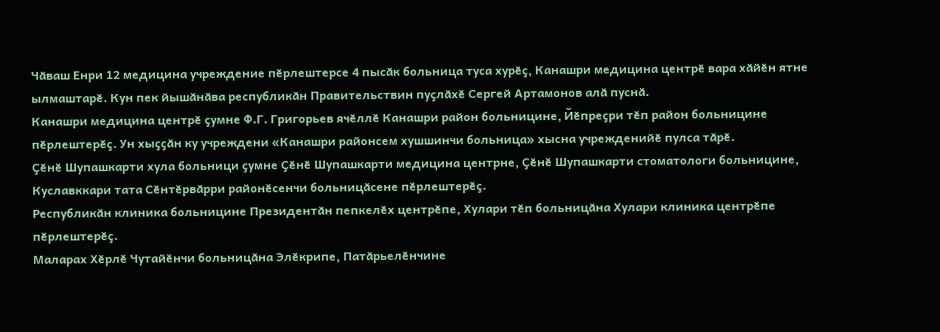Чӑваш Енри 12 медицина учреждение пӗрлештерсе 4 пысӑк больница туса хурӗҫ, Канашри медицина центрӗ вара хӑйӗн ятне ылмаштарӗ. Кун пек йышӑнӑва республикӑн Правительствин пуҫлӑхӗ Сергей Артамонов алӑ пуснӑ.
Канашри медицина центрӗ ҫумне Ф.Г. Григорьев ячӗллӗ Канашри район больницине, Йӗпреҫри тӗп район больницине пӗрлештерӗҫ. Ун хыҫҫӑн ку учреждени «Канашри районсем хушшинчи больница» хысна учрежденийӗ пулса тӑрӗ.
Ҫӗнӗ Шупашкарти хула больници ҫумне Ҫӗнӗ Шупашкарти медицина центрне, Ҫӗнӗ Шупашкарти стоматологи больницине, Куславккари тата Сӗнтӗрвӑрри районӗсенчи больницӑсене пӗрлештерӗҫ.
Республикӑн клиника больницине Президентӑн пепкелӗх центрӗпе, Хулари тӗп больницӑна Хулари клиника центрӗпе пӗрлештерӗҫ.
Маларах Хӗрлӗ Чутайӗнчи больницӑна Элӗкрипе, Патӑрьелӗнчине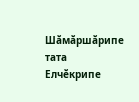Шӑмӑршӑрипе тата Елчӗкрипе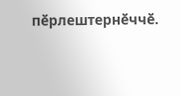пӗрлештернӗччӗ.